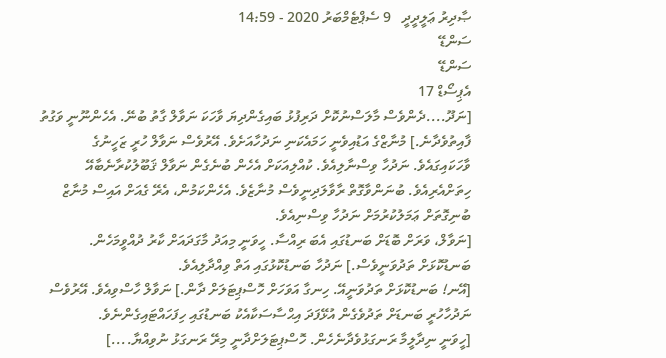ޞާދިރު ޢަލީދީދީ   9 ސެޕްޓެމްބަރު 2020 - 14:59
ސަންޑޭ
ސަންޑޭ
އެޕިސޯޑް 17
[ނަދޫ....ދެންވެސް މާލަސްނުކޮށް ދަރިފުޅު ބައިގެންދިޔަ ވާހަކަ ނަވާލް ގާތު ބުނޭ. އެހެންނޫނީ ވަގުތު ފާއިތުވެދާނެ.] މުނާޒްގެ އަޑުއިވެނީ ހަމައެކަނި ނަދުހާއަށެވެ. އޭރުވެސް ނަވާލް ހުރީ ޒަހީނުގެ ވާހަކައިގައެވެ. ނަދުހާ ވިސްނާލިއެވެ. ކުއްލިއަކަށް އެހެން ބުނެގެން ނަވާލް ޤަބޫލުކުރާނެބާއޭ ހިތަށްއެރިއެވެ. ބުނަންވާގޮތް ރާވާލަދިނީވެސް މުނާޒެވެ. އެހެންކަމުން، އެރޭ ގެއަށް އައިސް މުނާޒް ބުނިގޮތަށް ޢަމަލުކުރުމަށް ނަދުހާ ވިސްނިއެވެ.
[ނަވާލް، ވަރަށް ބޮޑަށް ބަނޑުގައި އެބަ ރިއްސާ. ހީވަނީ މިއަދު މާގަދައަށް ކާރު ދުއްވީމަހެން. ބަނޑުކޮޅަށް ތަދުވަނީވެސް.] ނަދުހާ ބަނޑުކޮޅުގައި އަތް ވިއްދާލިއެވެ.
[އޭނ! ބަނޑުކޮޅަށް ތަދުވަނީއޭ. ހިނގާ އަވަހަށް ހޮސްޕިޓަލަށް ދާން.] ނަވާލް ހާސްވިއެވެ. އޭރުވެސް ނަދުހާހުރީ ބަނޑަށް ތަދުވެގެން އުޅޭފަދަ އިޙްސާސަކާއެކު ބަނޑުގައި ހިފަހައްޓައިގެންނެވެ.
[ހީވަނީ ނިދާލީމާ ރަނގަޅުވެދާނެހެން. ހޮސްޕިޓަލަށްދާނީ މިރޭ ރަނގަޅު ނުވިއްޔާ....]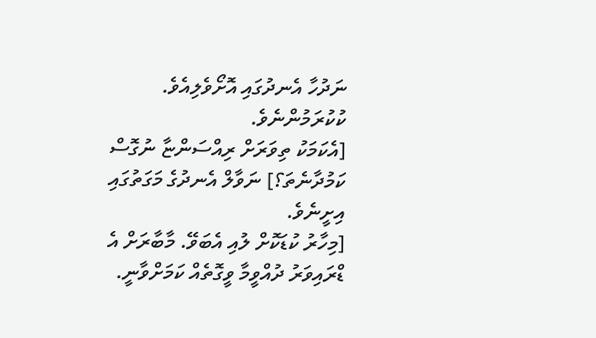ނަދުހާ އެނދުގައި އޮށޯވެލިއެވެ. ކުކުރަމުންނެވެ.
[އެކަމަކު ތިވަރަށް ރިއްސަންޏާ ނުގޮސް ކަމުދާނެތަ؟] ނަވާލް އެނދުގެ މަގަތުގައި އިށީނެވެ.
[މިހާރު ކުޑަކޮށް ލުއި އެބަވޭ. މާބާރަށް އެ ޑްރައިވަރު ދުއްވީމާ ވީގޮތެއް ކަމަށްވާނީ.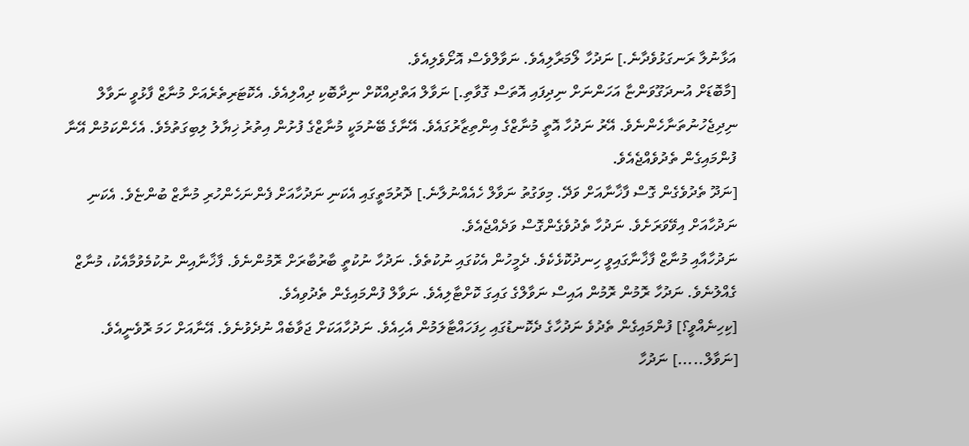އަޅާނުލާ ރަނގަޅުވެދާނެ.] ނަދުހާ ލޯމަރާލިއެވެ. ނަވާލްވެސް އޮށޯވެލިއެވެ.
[މާބޮޑަށް އުނދަގޫވަންޏާ އަހަންނަށް ނިދިފައި އޮތަސް ގޮވާތި.] ނަވާލް އަތްދިއްކޮށް ނިދާބޮކި ދިއްލިއެވެ. އެކޮޓަރިތެރެއަށް މުނާޒް ފާޅުވީ ނަވާލް ނިދިޖެހުނުތަނާހެންނެވެ. އޭރު ނަދުހާ އޮތީ މުނާޒްގެ އިންތިޒާރުގައެވެ. އޭނާގެ ބޭނުމަކީ މުނާޒްގެ ފުށުން އިތުރު ޚިޔާލު ލިބިގަތުމެވެ. އެހެންކަމުން އޭނާ ފުންމައިގެން ތެދުވެއްޖެއެވެ.
[ނަދޫ ތެދުވެގެން ގޮސް ފާޚާނާއަށް ވަދޭ. މިވަގުތު ނަވާލް ހެއެއްނުލާނެ.] ދޮރުމަތީގައި އެކަނި ނަދުހާއަށް ފެންނަހެންހުރި މުނާޒް ބުންޏެވެ. އެކަނި ނަދުހާއަށް އިވޭވަރަށެވެ. ނަދުހާ ތެދުވެގެންގޮސް ވަދެއްޖެއެވެ.
ނަދުހާއާއި މުނާޒް ފާޚާނާގައިވީ ހިނދުކޮޅެކެވެ. ދެމީހުން އެކުގައި ނުކުތެވެ. ނަދުހާ ނުކުތީ ބާރުބާރަށް ރޮމުންނެވެ. ފާޚާނާއިން ނުކުމެވުމާއެކު، މުނާޒް ގެއްލުނެވެ. ނަދުހާ ރޮމުން ރޮމުން އައިސް ނަވާލްގެ ގައިގަ ކޮށްޓާލިއެވެ. ނަވާލް ފުންމައިގެން ތެދުވިއެވެ.
[ކިހިނެއްވީ؟] ފުންމައިގެން ތެދުވެ ނަދުހާގެ ދެކޮނޑުގައި ހިފަހައްޓާލަމުން އެހިއެވެ. ނަދުހާއަކަށް ޖަވާބެއް ނުދެވުނެވެ. އޭނާއަށް ހަމަ ރޮވެނީއެވެ.
[ނަވާލް.....] ނަދުހާ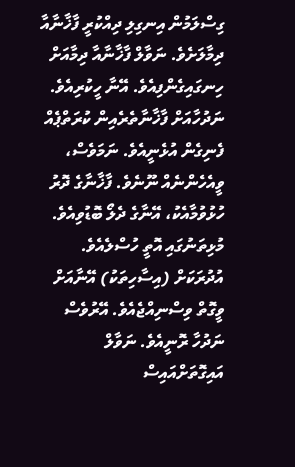ގިސްލަމުން އިނގިލި ދިއްކުރީ ފާޚާނާއާ ދިމާލަށެވެ. ނަވާލް ފާޚާނާއާ ދިމާއަށް ހިނގައިގެންފިއެވެ. އޭނާ ހީކުރިއެވެ. ނަދުހާއަށް ފާޚާނާތެރެއިން ކުރަތްޕެއް ފެނިގެން އުޅެނީއެވެ. ނަމަވެސް، ވީއެހެންނެއް ނޫނެވެ. ފާޚާނާގެ ދޮރު ހުޅުވުމާއެކު، އޭނާގެ ދެލޯ ބޮޑުވިއެވެ. މުޅިތަނުގައި އޮތީ ހުސްލެއެވެ. އުދުރަކަށް (އިސާހިތަކު) އޭނާއަށް ވީގޮތް ވިސްނިއްޖެއެވެ. އޭރުވެސް ނަދުހާ ރޮނީއެވެ. ނަވާލް އައިގޮތަށްއައިސް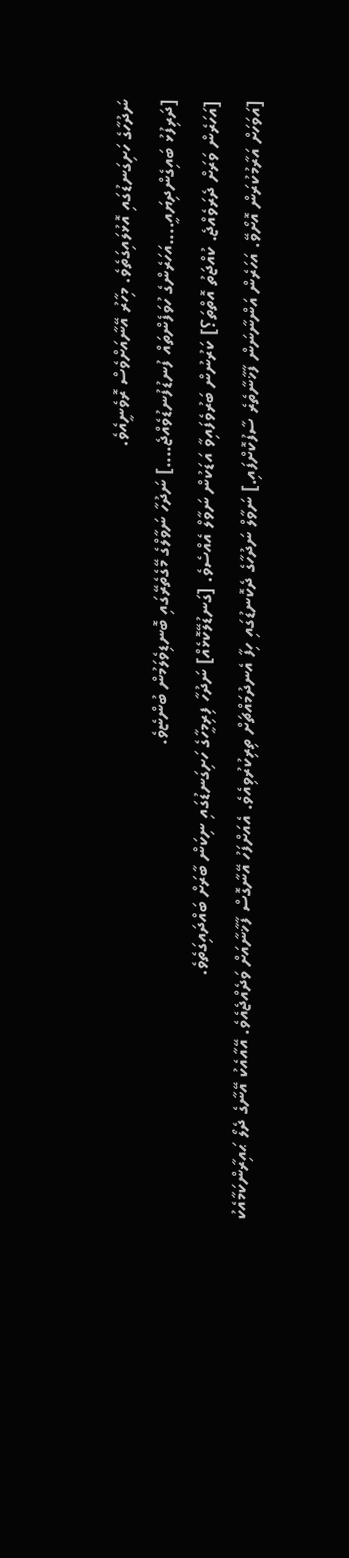ނަދުހާގެ ހަށިގަނޑުގައި އޮޅުލައިގަތެވެ. މިހާރު އޭނާއަށްވެސް ރޮވެނީއެވެ.
[ދަރިފުޅު ބައިގެންދިޔައީ....އަހަރެންގެ ހުވަފެންތައް ފުނޑުފުނޑުވެއްޖެ....] ނަދުހާ ނަވާލްގެ މޭގެތެރޭގައި ބޮނޑިވެލަމުން ބުންޏެވެ.
[އަހަރެން ވަރަށް ދެރަވެއްޖެ. ކުއްޖަތު އޮތްތަ؟] ކަރުނުން ބަރުވެފައިވާ އަޑަކުން ނަވާލް އެއްސެވެ. [ގަނޑުލޭކޮޅެއް] ނަދުހާ ފިރިމީހާގެ ހަށިގަނޑުގައި ނިކަން ބާރަށް ބައްދައިގަތެވެ.
[އަވަހަށް އަރާމުކުރަން އޮށޯވޭ. އަހަރެން އަންނާނަން ފާޚާނާތެރެ ސާފުކޮށްފައި.] ނަވާލް ނަދުހާގެ ދެކޮނޑުގައި ހިފާ އެނދުމައްޗަށް ތިރިކުރުވިއެވެ. އެއަށްފަހު އޭނާގޮސް ފާޚާނާއަށް ވަދެއްޖެއެވެ. އޭއާއެކު އޭނާގެ ދެލޯ ޙައިރާންކަމާއެކު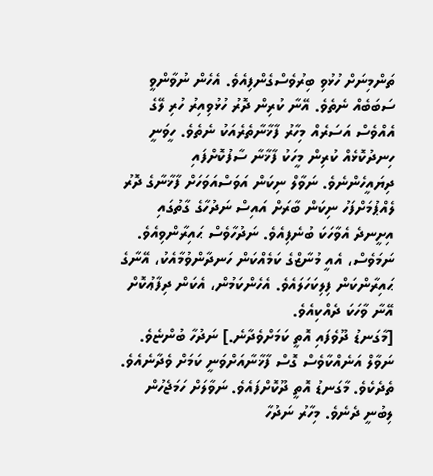ތަންމިނަށް ހުޅުވި ބިރުވެސްގެންފިއެވެ. އެހެން ނުވާންވީ ސަބަބެއް ނެތެވެ. އޭނާ ކުރިން ދޮރު ހުޅުވިއިރު ހުރި ލޭގެ އެއްވެސް އަސަރެއް މިހާރު ފާޚާނާތެރެއަކު ނެތެވެ. ހީވަނީ ހިނދުކޮޅެއް ކުރިން މީހަކު ފާޚާނާ ސާފުކޮށްފައި ދިޔައީހެންނެވެ. ނަވާލް ނިކަން އަވަސްއަވަހަށް ފާޚާނާގެ ދޮރު ލެއްޕުމަށްފަހު ނިކަން ބާރަށް އައިސް ނަދުހާގެ ގާތުގައި އިށީނދެ އެވާހަކަ ބުނެފިއެވެ. ނަދުހާވެސް ޙައިރާންވިއެވެ. ނަމަވެސް، އެއީ މުނާޒްގެ ކަމެއްކަން ހަނދާންވުމާއެކު، އޭނާގެ ޙައިރާންކަން ފިލިކަހަލައެވެ. އެހެންކަމުން، އެކަން ދިފާޢުކޮށް އޭނާ ވާހަކަ ދެއްކިއެވެ.
[މާގަނޑު ދޫވެފައި އޮތީ ކަމަށްވެދާނެ.] ނަދުހާ ބުންޏެވެ. ނަވާލް އަނެއްކާވެސް ގޮސް ފާޚާނާއަށްވަނީ ކަމަށް ވެދާނެއެވެ. ތެދެކެވެ. މާގަނޑު އޮތީ ދޫކޮށްފައެވެ. ނަވާލަށް ހަމަޖެހުން ލިބުނީ ދެނެވެ. މިހާރު ނަދުހާ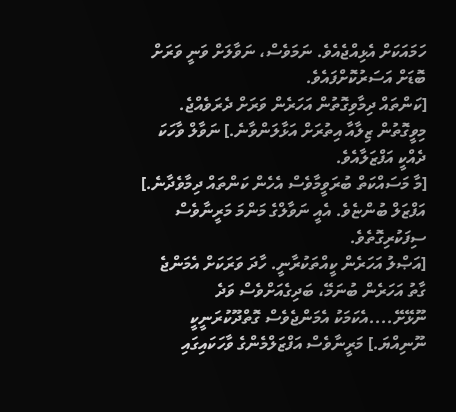ހަމައަކަށް އެޅިއްޖެއެވެ. ނަމަވެސް، ނަވާލަށް ވަނީ ވަރަށް ބޮޑަށް އަސަރުކޮށްފައެވެ.
[ކަންތައް ދިމާވިގޮތުން އަހަރެން ވަރަށް ދެރަވެއްޖެ. މިވީގޮތުން ޒިލާއާ އިތުރަށް އަޅާލަންވާނެ.] ނަވާލް ވާހަކަ ދެއްކީ އަފްޒަލާއެވެ.
[މާ މަސައްކަތް ބުރަވީމާވެސް އެހެން ކަންތައް ދިމާވެދާނެ.] އަފްޒަލް ބުންޏެވެ. އެއީ ނަވާލްގެ މަންމަ މަރީނާވެސް ސިފަކުރިގޮތެވެ.
[އަޞްލު އަހަރެން ކީއްތަކުރާނީ. ހާދަ ވަރަކަށް އެމަންޖެ ގާތު އަހަރެން ބުނަމޭ، ބަދިގެއަށްވެސް ވަދެ ނޫޅޭށޭ....އެކަމަކު އެމަންޖެވެސް ގޮތްދޫކުރަނީކީ ނޫނިއްޔަ.] މަރީނާވެސް އަފްޒަލްމެންގެ ވާހަކައިގައި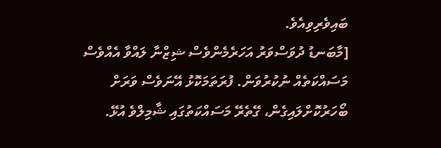ބައިވެރިވިއެވެ.
[މާބަނޑު ދުވަސްވަރު އަހަރެމެންވެސް ޝިޒްނާ ލައްވާ އެއްވެސް މަސައްކަތެއް ނުކުރުވަން. ފުރަތަމަކޮޅު އޭނަވެސް ވަރަށް ބޯހަރުކޮށްލައިގެން، ގޭތެރޭ މަސައްކަތުގައި ޝާމިލްވެ އުޅޭ.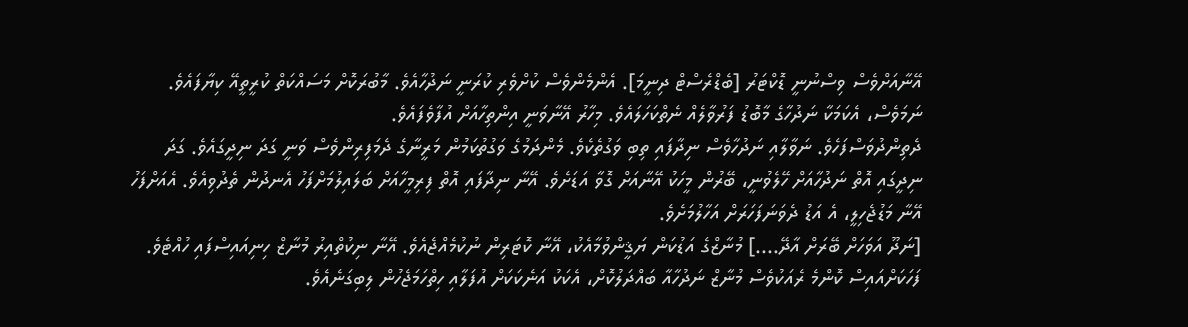އޭނާއަށްވެސް ވިސްނުނީ ޑޮކްޓަރު [ބެޑްރެސްޓް ދިނީމަ]. އެންމެންވެސް ކުށްވެރި ކުރަނީ ނަދުހާއެވެ. މާބުރަކޮށް މަސައްކަތް ކުރީތީއޭ ކިޔާފައެވެ. ނަމަވެސް، އެކަމަކާ ނަދުހާގެ މާބޮޑު ފަރުވާލެއް ނެތްކަހަލައެވެ. މިހާރު އޭނާވަނީ އިންތިހާއަށް އުފާވެފައެވެ.
ދެތިންދުވަސްފަހެވެ. ނަވާލާއި ނަދުހާވެސް ނިދާފައި ތިބި ވަގުތެކެވެ. މެންދަމުގެ ވަގުތުކަމުން މަރީނާގެ ދެމަފިރިންވެސް ވަނީ ގަދަ ނިދީގައެވެ. ގަދަ ނިދީގައި އޮތް ނަދުހާއަށް ހޭލެވުނީ، ބޭރުން މީހަކު އޭނާއަށް ގޮވާ އަޑަށެވެ. އޭނާ ނިދާފައި އޮތް ފިރިމީހާއަށް ބަލައިލުމަށްފަހު އެނދުން ތެދުވިއެވެ. އެއަށްފަހު އޭނާ މަޑުޖެހިލީ، އެ އަޑު ދެވަނަފަހަރަށް އަހާލުމަށެވެ.
[ނަދޫ އަވަހަށް ބޭރަށް އާދޭ....] މުނާޒްގެ އަޑުކަން ޔަޤީންވުމާއެކު، އޭނާ ކޮޓަރިން ނުކުމެއްޖެއެވެ. އޭނާ ނިކުތްއިރު މުނާޒް ހިނިއައިސްފައި ހުއްޓެވެ. ފަހަކަށްއައިސް ކޮންމެ ރެއަކުވެސް މުނާޒް ނަދުހާއާ ބައްދަލުކޮށް، އެކަކު އަނެކަކަށް އުފަލާއި ހިތްހަމަޖެހުން ލިބިގަނެއެވެ.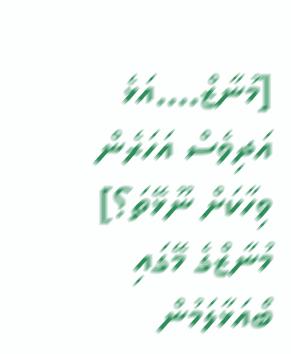[މުނާޒް....އަޅެ އަދިވެސް އަހަރެން ވިހާކަށް ނޫޅޭތަ؟] މުނާޒްގެ މޭގައި ބޯއަޅާލަމުން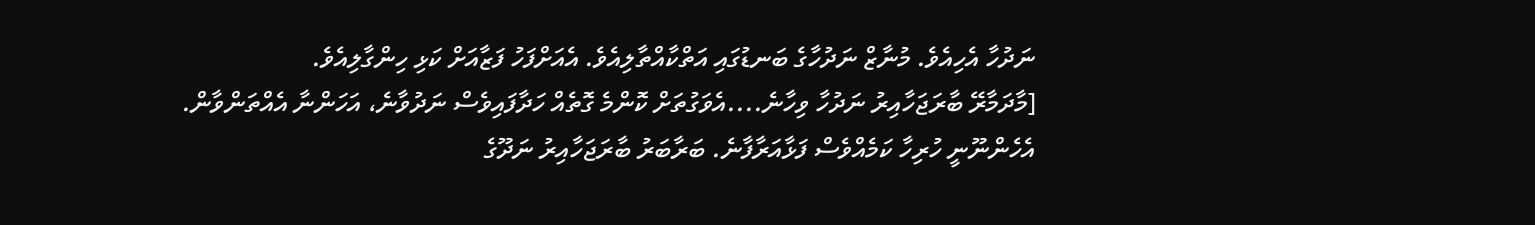ނަދުހާ އެހިއެވެ. މުނާޒް ނަދުހާގެ ބަނޑުގައި އަތްކާއްތާލިއެވެ. އެއަށްފަހު ފަޒާއަށް ކަޅި ހިންގާލިއެވެ.
[މާދަމާރޭ ބާރަޖަހާއިރު ނަދުހާ ވިހާނެ....އެވަގުތަށް ކޮންމެ ގޮތެއް ހަދާފައިވެސް ނަދުވާނެ، އަހަންނާ އެއްތަންވާން. އެހެންނޫނީ ހުރިހާ ކަމެއްވެސް ފަޅާއަރާފާނެ. ބަރާބަރު ބާރަޖަހާއިރު ނަދޫގެ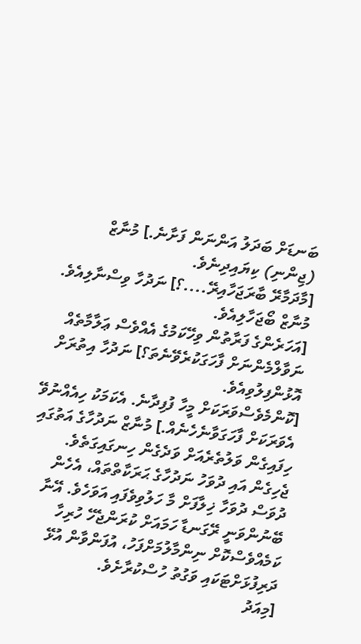ބަނޑަށް ބަދަލު އަންނަން ފަށާނެ.] މުނާޒް (ޖިންނި) ކިޔައިދިނެވެ.
[މާދަމާރޭ ބާރަޖަހާއިރޭ....؟] ނަދުހާ ވިސްނާލިއެވެ. މުނާޒް ބޯޖަހާލިއެވެ.
[އަހަރެންގެ ފަރާތުން ވިހޭކަމުގެ އެއްވެސް ޢަލާމާތެއް ނަވާލްމެންނަށް ފާހަގަކުރެވޭނެތަ؟] ނަދުހާ އިތުރަށް އޮޅުންފިލުވިއެވެ.
[ކޮންމެވެސްވަރަކަށް މީހާ ފުފިދާނެ. އެކަމަކު ހިއެއްނުވޭ އެވަރަކަށް ފާހަގަވާނެހެނެއް.] މުނާޒް ނަދުހާގެ އަތުގައި ހިފައިގެން ވަލުތެރެއަށް ވަދެގެން ހިނގައިގަތެވެ.
ޖެހިގެން އައި ދުވަހު ނަދުހާގެ ޙަރަކާތްތައް، އެހެން ދުވަސް ދުވަހާ ޚިލާފަށް މާ ހަލުވިވެފައި އަވަހެވެ. އޭނާ ބޭނުންވަނީ ރޭގަނޑާ ހަމައަށް ކުރަންޖެހޭ ހުރިހާ ކަމެއްވެސްކޮށް ނިންމާލުމަށްފަހު، އުފަންވާން އުޅޭ ދަރިފުޅަށްޓަކައި ވަގުތު ހުސްކުރާށެވެ.
[މިއަދު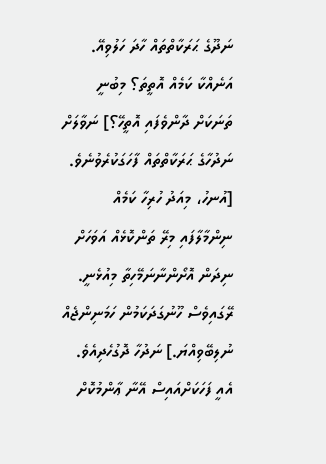ނަދޫގެ ޙަރަކާތްތައް ހާދަ ހަލުވިއޭ. އަނެއްކާ ކަމެއް އޮތީތަ؟ މިބުނީ ތަނަކަށް ދާންވެފައި އޮތީހޭ؟] ނަވާލަށް ނަދުހާގެ ޙަރަކާތްތައް ފާހަގަކުރެވުނެވެ.
[އުނހު، މިއަދު ހުރިހާ ކަމެއް ނިންމާލާފައި މިރޭ ތަންކޮޅެއް އަވަހަށް ނިދަން އޮށޯންނާނަމޭހިތާ މިއުޅެނީ. ރޭގައިވެސް ހޫނުގަދަކަމުން ހަމަނިންޖެއް ނުލިބޭވިއްޔަ.] ނަދުހާ ދޮގުހެދިއެވެ. އެއީ ފަހަކަށްއައިސް އޭނާ ޢާންމުކޮށް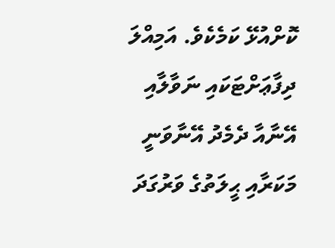ކޮށްއުޅޭ ކަމެކެވެ. އަމިއްލަ ދިފާޢަށްޓަކައި ނަވާލާއި އޭނާއާ ދެމެދު އޭނާވަނީ މަކަރާއި ޙީލަތުގެ ވަރުގަދަ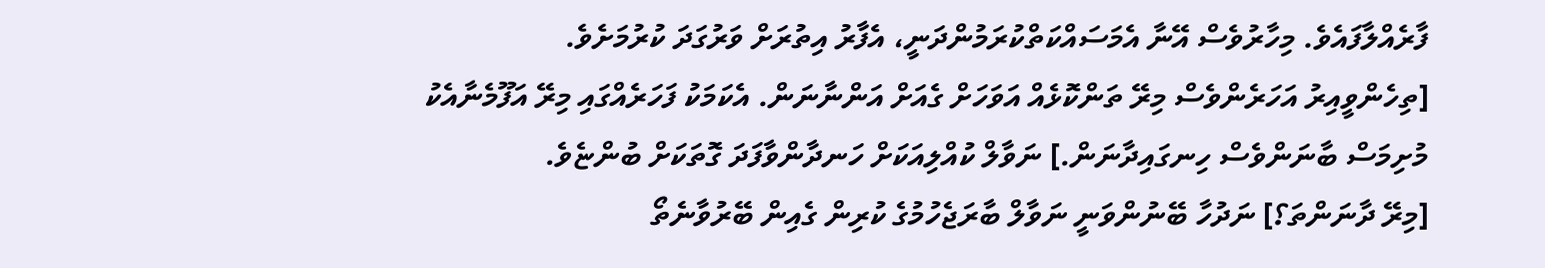ފާރެއްލާފައެވެ. މިހާރުވެސް އޭނާ އެމަސައްކަތްކުރަމުންދަނީ، އެފާރު އިތުރަށް ވަރުގަދަ ކުރުމަށެވެ.
[ތިހެންވީއިރު އަހަރެންވެސް މިރޭ ތަންކޮޅެއް އަވަހަށް ގެއަށް އަންނާނަން. އެކަމަކު ފަހަރެއްގައި މިރޭ އަފޫމެނާއެކު މުށިމަސް ބާނަންވެސް ހިނގައިދާނަން.] ނަވާލް ކުއްލިއަކަށް ހަނދާންވާފަދަ ގޮތަކަށް ބުންޏެވެ.
[މިރޭ ދާނަންތަ؟] ނަދުހާ ބޭނުންވަނީ ނަވާލް ބާރަޖެހުމުގެ ކުރިން ގެއިން ބޭރުވާނެތޯ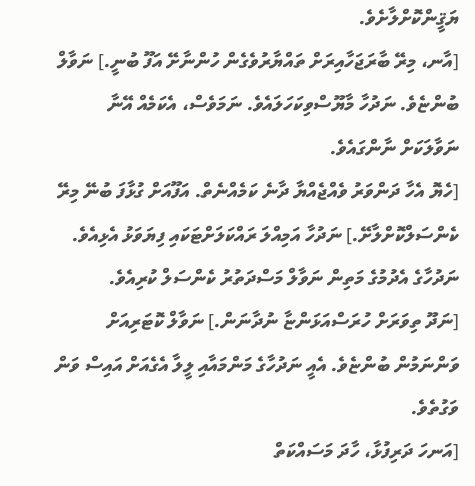ޔަޤީންކޮށްލާށެވެ.
[އާނ، މިރޭ ބާރަޖަހާއިރަށް ތައްޔާރުވެގެން ހުންނާށޭ އަފޫ ބުނީ.] ނަވާލް ބުންޏެވެ. ނަދުހާ މާޔޫސްވިކަހަލައެވެ. ނަމަވެސް، އެކަމެއް އޭނާ ނަވާލަކަށް ނާންގައެވެ.
[ހެޔޮ އެހާ ދަންވަރު ވެއްޖެއްޔާ ދާނެ ކަމެއްނެތް. އަފޫއަށް ގުޅާފަ ބުނޭ މިރޭ ކެންސަލްކޮށްލާށޭ.] ނަދުހާ އަމިއްލަ ރައްކަލަށްޓަކައި ފިޔަވަޅު އެޅިއެވެ. ނަދުހާގެ އެދުމުގެ މަތިން ނަވާލް މަސްދަތުރު ކެންސަލް ކުރިއެވެ.
[ނަދޫ ތިވަރަށް ހުރަސްއަޅަންޏާ ނުދާނަން.] ނަވާލް ކޮޓަރިއަށް ވަންނަމުން ބުންޏެވެ. އެއީ ނަދުހާގެ މަންމައާއި ލީލާ އެގެއަށް އައިސް ވަން ވަގުތެވެ.
[އަނހަ ދަރިފުޅާ، ހާދަ މަސައްކަތް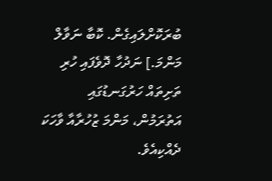ބުރަކޮށްލައިގެން. ކޮބާ ނަވާލް މަންމަ.] ނަދުހާ ދޮވެފައި ހުރި ތަށިތައް ހަރުގަނޑުގައި އަތުރަމުން، މަންމަ ޒުހުރާއާ ވާހަކަ ދެއްކިއެވެ.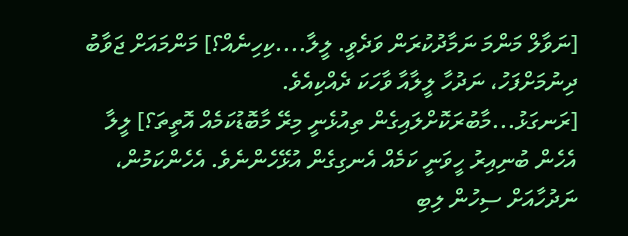[ނަވާލް މަންމަ ނަމާދުކުރަން ވަދެވީ. ލީލާ....ކިހިނެއް؟] މަންމައަށް ޖަވާބު ދިނުމަށްފަހު، ނަދުހާ ލީލާއާ ވާހަކަ ދެއްކިއެވެ.
[ރަނގަޅު...މާބުރަކޮށްލައިގެން ތިއުޅެނީ މިރޭ މާބޮޑުކަމެއް އޮތީތަ؟] ލީލާ އެހެން ބުނިއިރު ހީވަނީ ކަމެއް އެނގިގެން އުޅޭހެންނެވެ. އެހެންކަމުން، ނަދުހާއަށް ސިހުން ލިބި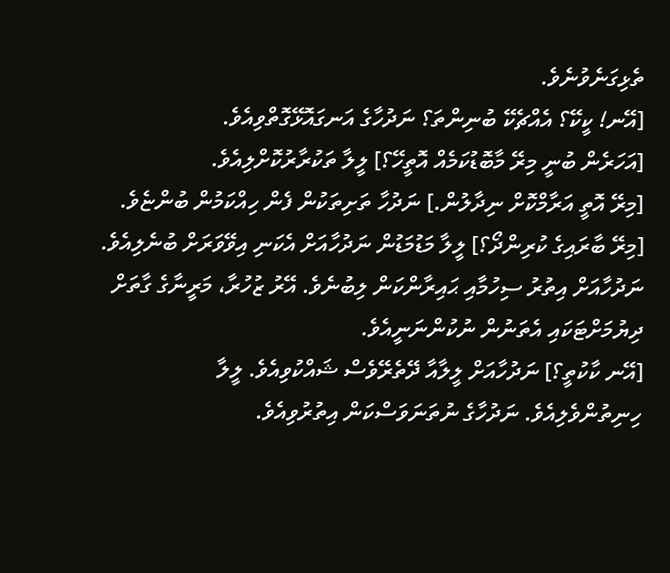ތެޅިގަނެވުނެވެ.
[އޭނ! ކީކޭ؟ އެއްޗެކޭ ބުނިންތަ؟ ނަދުހާގެ އަނގައޮޅޭގޮތްވިއެވެ.
[އަހަރެން ބުނީ މިރޭ މާބޮޑުކަމެއް އޮތީހޭ؟] ލީލާ ތަކުރާރުކޮށްލިއެވެ.
[މިރޭ އޮތީ އަރާމްކޮށް ނިދާލުން.] ނަދުހާ ތަށިތަކުން ފެން ހިއްކަމުން ބުންޏެވެ.
[މިރޭ ބާރައިގެ ކުރިންދޯ؟] ލީލާ މަޑުމަޑުން ނަދުހާއަށް އެކަނި އިވޭވަރަށް ބުނެލިއެވެ. ނަދުހާއަށް އިތުރު ސިހުމާއި ޙައިރާންކަން ލިބުނެވެ. އޭރު ޒުހުރާ، މަރީނާގެ ގާތަށް ދިޔުމަށްޓަކައި އެތަނުން ނުކުންނަނީއެވެ.
[އޭނ ކާކުތީ؟] ނަދުހާއަށް ލީލާއާ ދޭތެރޭވެސް ޝައްކުވިއެވެ. ލީލާ ހިނިތުންވެލިއެވެ. ނަދުހާގެ ނުތަނަވަސްކަން އިތުރުވިއެވެ.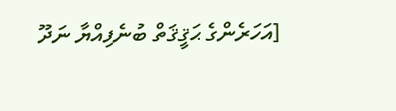[އަހަރެންގެ ޙަޤީޤަތް ބުނެފިއްޔާ ނަދޫ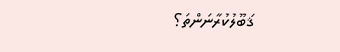ޤަބޫލުކުރާނަންތަ؟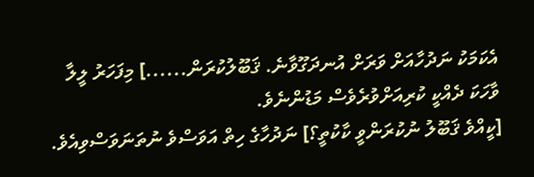އެކަމަކު ނަދުހާއަށް ވަރަށް އުނދަގޫވާނެ. ޤަބޫލުކުރަން......] މިފަހަރު ލީލާ ވާހަކަ ދެއްކީ ކުރިއަށްވުރެވެސް މަޑުންނެވެ.
[ކީއްވެ ޤަބޫލު ނުކުރަންވީ ކާކުތީ؟] ނަދުހާގެ ހިތް އަވަސްވެ ނުތަނަވަސްވިއެވެ.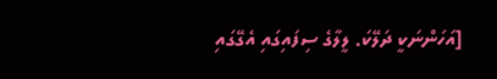[އަހަންނަކީ ދަލޭކަ. ލީލާގެ ސިފައިގައި އެގޭގައި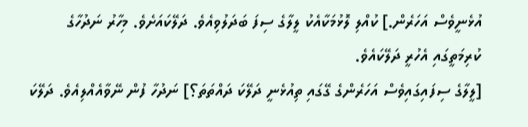އުޅެނީވެސް އަހަރެން.] ކުއްލި ލޮޅުމަކާއެކު ލީލާގެ ސިފަ ބަދަލުވިއެވެ. ދަލޭކައަށެވެ. މިހާރު ނަދުހާގެ ކުރިމަތީގައި އެހުރީ ދަލޭކައެވެ.
[ލީލާގެ ސިފައިގައިވެސް އަހަރެންގެ ގޭގައި ތިއުޅެނީ ދަލޭކަ ދައްތަތަ؟] ނަދުހާ ފުން ނޭވާއެއްލިއެވެ. ދަލޭކަ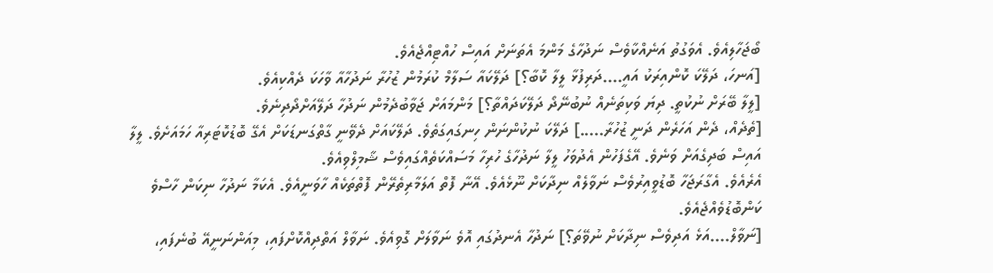ބޯޖަހާލިއެވެ. އެވަގުތު އަނެއްކާވެސް ނަދުހާގެ މަންމަ އެތަނަށް އައިސް ހުއްޓިއްޖެއެވެ.
[އަނހަ، ދަލޭކަ ކޮންއިރަކު އައީ....ދަރިފުޅާ ލީލާ ކޮބާ؟] ދަލޭކައާ ސަލާމް ކުރަމުން ޒުހުރާ ނަދުހާއާ ވާހަކަ ދެއްކިއެވެ.
[ލީލާ ބޭރަށް ނުކުތީ. ދިޔަ ވަކިތަނެއް ނުބުނޭދޯ ދަލޭކަދައްތާ؟] މަންމައަށް ޖަވާބުދެމުން ނަދުހާ ދަލޭއަށްދޯދިނެވެ.
[ތެދެއް، ދެން އަހަރެން ދަނީ ޒުހުރާ.....] ދަލޭކަ ނުކުންނަން ހިނގައިގަތެވެ. ދަލޭކައަށް ދެވޭނީ ގާތްގަނޑަކަށް އެގޭ ބޮޑުކޮޓަރިއާ ހަމައަށެވެ. ލީލާ އައިސް ބަދިގެއަށް ވަނެވެ. އޭގެފަހުން އެދުވަހު ލީލާ ނަދުހާގެ ހުރިހާ މަސައްކަތެއްގައިވެސް ޝާމިލްވިއެވެ.
އެރެއެވެ. އެގާރަޖަހާ ބޮޑުވީއިރުވެސް ނަވާލެއް ނިދާކަށް ނޫޅެއެވެ. އޭނާ ފޮތް އަލަމާރިތެރޭން ފޮތްތަކެއް ހާވަނީއެވެ. އެކަމާ ނަދުހާ ނިކަން ހާސްވެ ކަންބޮޑުވެއްޖެއެވެ.
[ނަވާލް....އަޅެ އަދިވެސް ނިދާކަށް ނުވޭތަ؟] ނަދުހާ އެނދުގައި އޮވެ ނަވާލަށް ގޮވިއެވެ. ނަވާލް އަތްދިއްކޮށްފައި، މިއަންނަނީއޭ ބުނެފައި،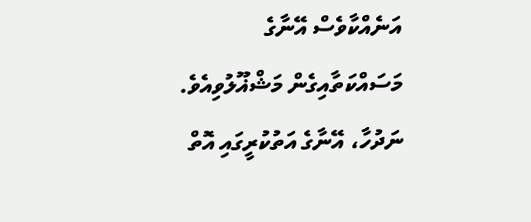އަނެއްކާވެސް އޭނާގެ މަސައްކަތާއިގެން މަޝްޣޫލުވިއެވެ. ނަދުހާ، އޭނާގެ އަތުކުރީގައި އޮތް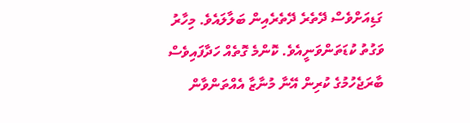ގަޑިއަށްވެސް ދޭތެރެ ދޭތެރެއިން ބަލާލައެވެ. މިހާރު ވަގުތު ކުޑަތަންވަނީއެވެ. ކޮންމެ ގޮތެއް ހަދާފައިވެސް ބާރަޖެހުމުގެ ކުރިން އޭނާ މުނާޒާ އެއްތަންވާން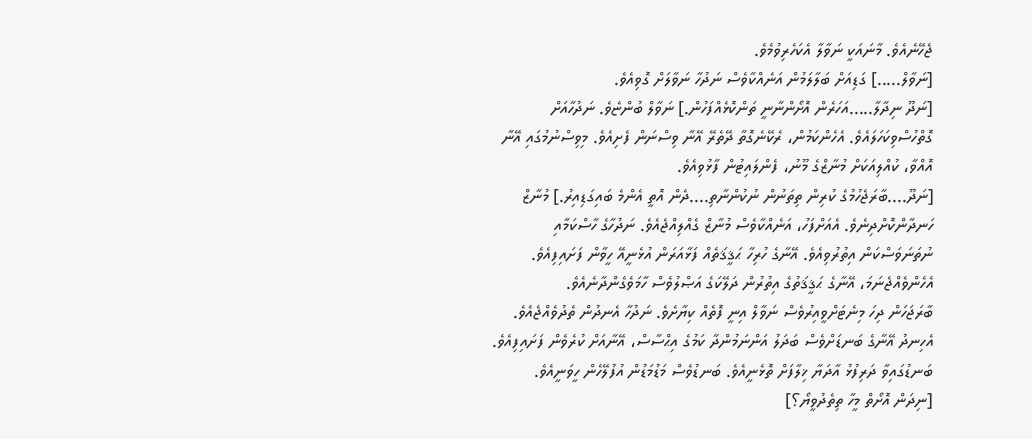ޖެހޭނެއެވެ. މާނައަކީ ނަވާލާ އެކަހެރިވުމެވެ.
[ނަވާލް.....] ގަޑިއަށް ބަލާލަމުން އަނެއްކާވެސް ނަދުހާ ނަވާލަށް ގޮވިއެވެ.
[ނަދޫ ނިދާލާ.....އަހަރެން އޮށޯންނާނީ ތަންކޮޅެއްފަހުން.] ނަވާލް ބުންޏެވެ. ނަދުހާއަށް ގޮތްހުސްވިކަހަލައެވެ. އެހެންކަމުން، ރެކޭނެގޮތާ ދޭތެރޭ އޭނާ ވިސްނަން ފެށިއެވެ. މިވިސްނުމުގައި އޭނާ އޮއްވާ، ކުއްލިއަކަށް މުނާޒްގެ މޫނު، ފެންލައިޓުން ފާޅުވިއެވެ.
[ނަދޫ....ބާރަޖެހުމުގެ ކުރިން ތިތަނުން ނުކުންނާތި....ދެން އޮތީ އެންމެ ބައިގަޑިއިރު.] މުނާޒް ހަނދާންކޮށްދިނެވެ. އެއަށްފަހު، އަނެއްކާވެސް މުނާޒް ގެއްލިއްޖެއެވެ. ނަދުހާގެ ހާސްކަމާއި ނުތަނަވަސްކަން އިތުރުވިއެވެ. އޭނާގެ ހުރިހާ ޙަޤީޤަތެއް ފަޅާއަރަން އުޅެނީއޭ ހީވާން ފަށައިފިއެވެ. އެހެންވެއްޖެނަމަ، އޭނާގެ ޙަޤީޤަތުގެ އިތުރުން ދަލޭކަގެ އަޞްލުވެސް ހާމަވެގެންދާނެއެވެ.
ބާރަޖަހަން ދިހަ މިނެޓަށްވީއިރުވެސް ނަވާލް އިނީ ފޮތެއް ކިޔާށެވެ. ނަދުހާ އެނދުން ތެދުވެއްޖެއެވެ. އެހިނދު އޭނާގެ ބަނޑަށްވެސް ބަދަލު އަންނަމުންދާ ކަމުގެ އިޙްސާސް، އޭނާއަށް ކުރެވެން ފަށައިފިއެވެ. ބަނޑުގައިވާ ދަރިފުޅު އާދަޔާ ޚިލާފަށް ތޮޅެނީއެވެ. ބަނޑުވެސް މަޑުމަޑުން އުފުލޭހެން ހީވަނީއެވެ.
[ނިދަން އޮށޯތް މީހާ ތިތެދުވީޔޯ؟]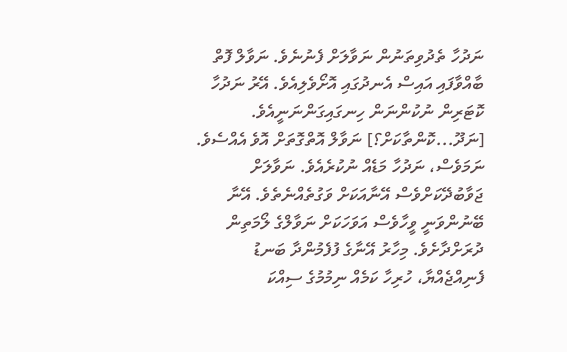ނަދުހާ ތެދުވިތަނުން ނަވާލަށް ފެނުނެވެ. ނަވާލް ފޮތް ބާއްވާފައި އައިސް އެނދުގައި އޮށޯވެލިއެވެ. އޭރު ނަދުހާ ކޮޓަރިން ނުކުންނަން ހިނގައިގަންނަނީއެވެ.
[ނަދޫ...ކޮންތާކަށް؟] ނަވާލް އޮތްގޮތަށް އޮވެ އެއްސެވެ. ނަމަވެސް، ނަދުހާ މަޑެއް ނުކުރެއެވެ. ނަވާލަށް ޖަވާބުދޭކަށްވެސް އޭނާއަކަށް ވަގުތެއްނެތެވެ. އޭނާ ބޭނުންވަނީ ވީހާވެސް އަވަހަކަށް ނަވާލްގެ ލޯމަތިން ދުރަށްދާށެވެ. މިހާރު އޭނާގެ ފުފެމުންދާ ބަނޑު ފެނިއްޖެއްޔާ، ހުރިހާ ކަމެއް ނިމުމުގެ ސިއްކަ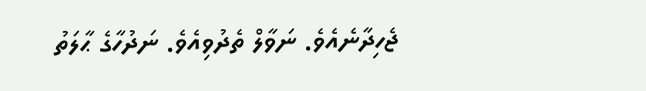ޖެހިދާނެއެވެ. ނަވާލް ތެދުވިއެވެ. ނަދުހާގެ ޙާލަތު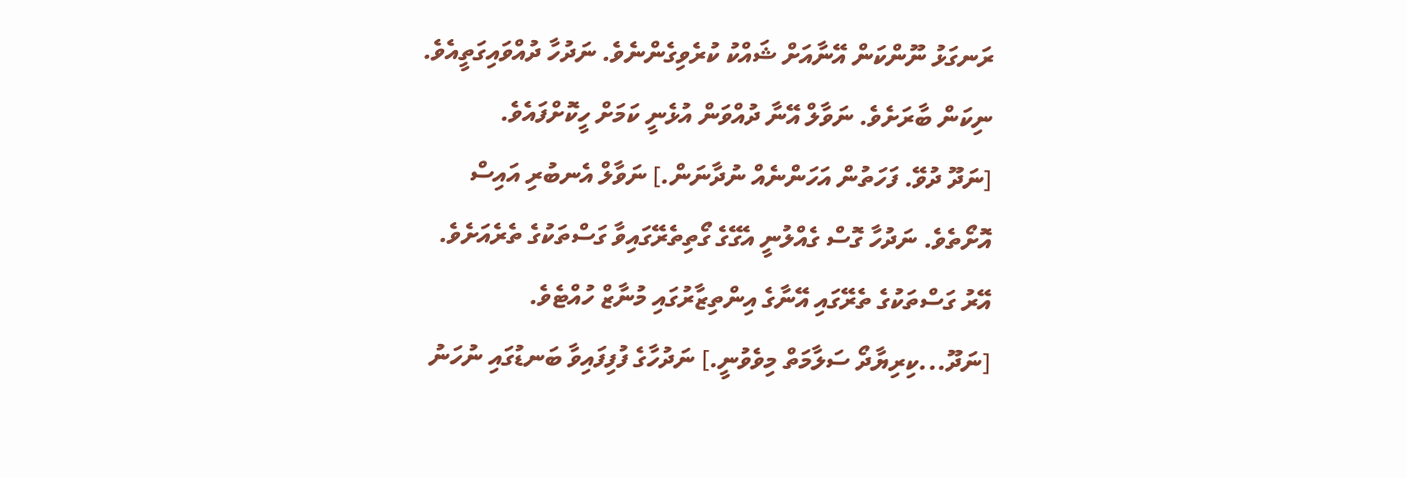ރަނގަޅު ނޫންކަން އޭނާއަށް ޝައްކު ކުރެވިގެންނެވެ. ނަދުހާ ދުއްވައިގަތީއެވެ. ނިކަން ބާރަށެވެ. ނަވާލް އޭނާ ދުއްވަން އުޅެނީ ކަމަށް ހީކޮށްފައެވެ.
[ނަދޫ ދުވޭ. ފަހަތުން އަހަންނެއް ނުދާނަން.] ނަވާލް އެނބުރި އައިސް އޮށޯތެވެ. ނަދުހާ ގޮސް ގެއްލުނީ އެގޭގެ ގޯތިތެރޭގައިވާ ގަސްތަކުގެ ތެރެއަށެވެ. އޭރު ގަސްތަކުގެ ތެރޭގައި އޭނާގެ އިންތިޒާރުގައި މުނާޒް ހުއްޓެވެ.
[ނަދޫ...ކިރިޔާދޯ ސަލާމަތް މިވެވުނީ.] ނަދުހާގެ ފުފިފައިވާ ބަނޑުގައި ނުހަނު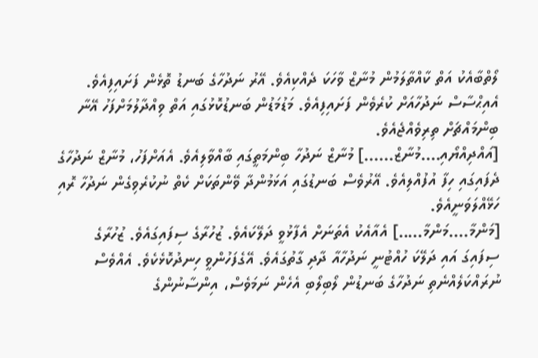ލޯތްބާއެކު އަތް ކާއްތާލަމުން މުނާޒް ވާހަކަ ދެއްކިއެވެ. އޭރު ނަދުހާގެ ބަނޑު ތޮޅެން ފަށައިފިއެވެ. އެއިޙްސާސް ނަދުހާއަށް ކުރެވެން ފަށައިފިއެވެ. މަޑުމަޑުން ބަނޑުކޮޅުގައި އަތް ވިއްދާލުމަށްފަހު އޭނާ ބިންމައްޗަށް ތިރިވެއްޖެއެވެ.
[އައްދިއްޔޯއި....މުނާޒް......] މުނާޒް ނަދުހާ ބިންމަތީގައި ބާއްވާލިއެވެ. އެއަށްފަހު، މުނާޒް ނަދުހާގެ ދެފައިގައި ހިފާ އުފުއްލިއެވެ. އޭރުވެސް ބަނޑުގައި އަޅަމުންދާ ވޭންތަކަށް ކެތް ނުކުރެވިގެން ނަދުހާ ރޮއި ހަޅޭއްލަވަނީއެވެ.
[މަންމާ....މަންމާ.....] އެއާއެކު އެތަނަށް އެފާޅުވީ ދަލޭކައެވެ. ޒުހުރާގެ ސިފައިގައެވެ. ޒުހުރާގެ ސިފައިގަ އައި ދަލޭކަ ހުއްޓުނީ ނަދުހާއާ ދާދި ގާތުގައެވެ. އޭގެފަހުންވީ ހިނދުކޮޅެކެވެ. އެއްވެސް ނުރައްކަލެއްނެތި ނަދުހާގެ ބަނޑުން ލޯބިލޯބި އެހެން ނަމަވެސް، އިންސާނުންގެ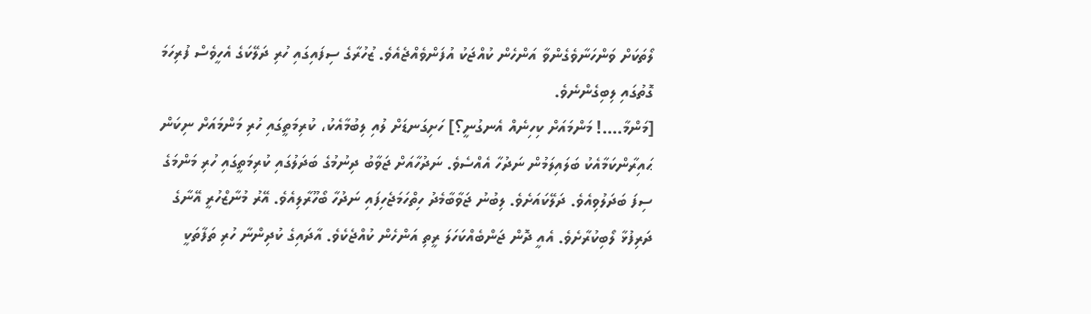ލޯތަކަށް ވަންހަނާވެގެންވާ އަންހެން ކުއްޖަކު އުފަންވެއްޖެއެވެ. ޒުހުރާގެ ސިފައިގައި ހުރި ދަލޭކަގެ އެހީވެސް ފުރިހަމަ ގޮތުގައި ލިބިގެންނެވެ.
[މަންމާ....! މަންމައަށް ކިހިނެއް އެނގުނީ؟] ހަށިގަނޑަށް ލުއި ލިބުމާއެކު، ކުރިމަތީގައި ހުރި މަންމައަށް ނިކަން ޙައިރާންކަމާއެކު ބަލައިލަމުން ނަދުހާ އެއްސެވެ. ނަދުހާއަށް ޖަވާބު ދިނުމުގެ ބަދަލުގައި ކުރިމަތީގައި ހުރި މަންމަގެ ސިފަ ބަދަލުވިއެވެ. ދަލޭކައަށެވެ. ލިބުނު ޖަވާބާމެދު ހިތްހަމަޖެހިފައި ނަދުހާ ބޯހޫރާލިއެވެ. އޭރު މުނާޒްހުރީ އޭނާގެ ދަރިފުޅާ ލޯބިކުރާށެވެ. އެއީ ދޮން ޖަންބެއްކަހަލަ ރީތި އަންހެން ކުއްޖެކެވެ. އާދައިގެ ކުދިންނާ ހުރި ތަފާތަކީ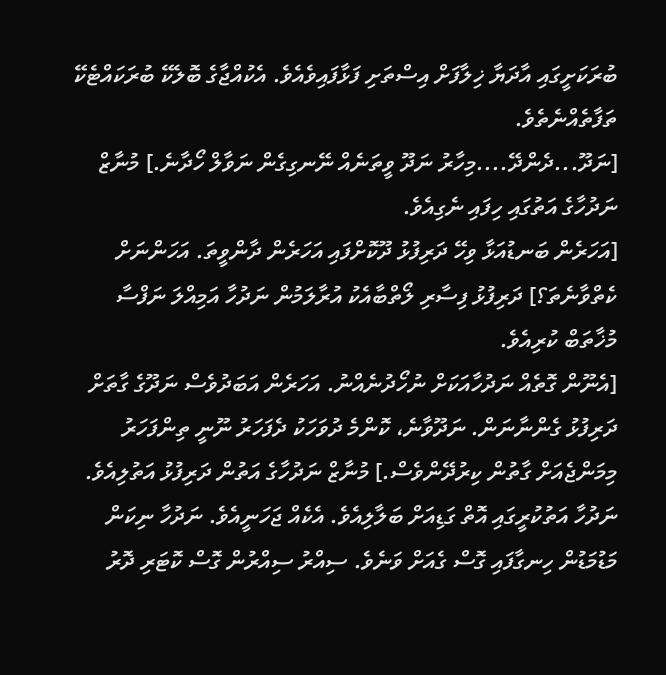ބުރަކަށީގައި އާދަޔާ ޚިލާފަށް އިސްތަށި ފަޅާފައިވެއެވެ. އެކުއްޖާގެ ބޮލެކޭ ބުރަކައްޓެކޭ ތަފާތެއްނެތެވެ.
[ނަދޫ...ދެންދޭ....މިހާރު ނަދޫ ވީތަނެއް ނޭނގިގެން ނަވާލް ހޯދާނެ.] މުނާޒް ނަދުހާގެ އަތުގައި ހިފައި ނެގިއެވެ.
[އަހަރެން ބަނޑުއަޅާ ވިހޭ ދަރިފުޅު ދޫކޮށްފައި އަހަރެން ދާންވީތަ. އަހަންނަށް ކެތްވާނެތަ؟] ދަރިފުޅު ފިސާރި ލޯތްބާއެކު އުރާލަމުން ނަދުހާ އަމިއްލަ ނަފްސާ މުޚާތަބް ކުރިއެވެ.
[އެނޫން ގޮތެއް ނަދުހާއަކަށް ނުހޯދުނެއްނު. އަހަރެން އަބަދުވެސް ނަދޫގެ ގާތަށް ދަރިފުޅު ގެންނާނަން. ނަދޫވާނެ، ކޮންމެ ދުވަހަކު ދެފަހަރު ނޫނީ ތިންފަހަރު މިމަންޖެއަށް ގާތުން ކިރުދޭންވެސް.] މުނާޒް ނަދުހާގެ އަތުން ދަރިފުޅު އަތުލިއެވެ. ނަދުހާ އަތުކުރީގައި އޮތް ގަޑިއަށް ބަލާލިއެވެ. އެކެއް ޖަހަނީއެވެ. ނަދުހާ ނިކަން މަޑުމަޑުން ހިނގާފައި ގޮސް ގެއަށް ވަނެވެ. ސިއްރު ސިއްރުން ގޮސް ކޮޓަރި ދޮރު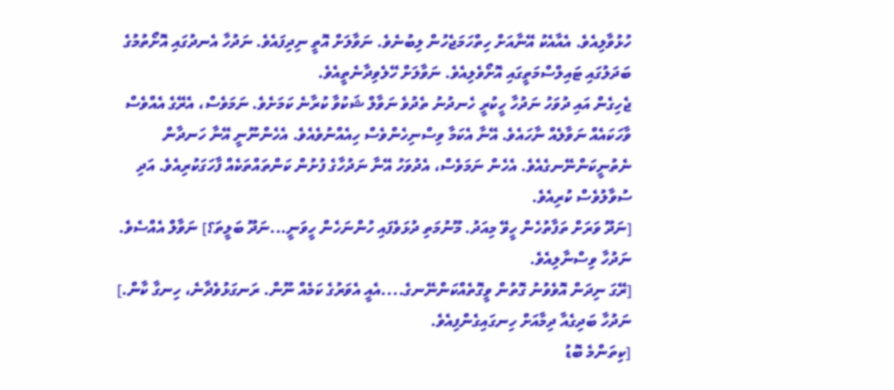ހުޅުވާލިއެވެ. އެއާއެކު އޭނާއަށް ހިތްހަމަޖެހުން ލިބުނެވެ. ނަވާލަށް އޮތީ ނިދިފައެވެ. ނަދުހާ އެނދުގައި އޮށޯތުމުގެ ބަދަލުގައި ޓައިލްސްމަތީގައި އޮށޯވެލިއެވެ. ނަވާލަށް ހޭލެވިދާނެތީއެވެ.
ޖެހިގެން އައި ދުވަހު ނަދުހާ ހީކުރީ ހެނދުނު ތެދުވެ ނަވާލް ޝަކުވާ ކުރާނެ ކަމަށެވެ. ނަމަވެސް، އެރޭގެ އެއްވެސް ވާހަކައެއް ނަވާލެއް ނާހައެވެ. އޭނާ އެކަމާ ވިސްނިހެންވެސް ހިއެއްނުވެއެވެ. އެހެންނޫނީ އޭނާ ހަނދާން ނެތުނީކަންނޭނގެއެވެ. އެހެން ނަމަވެސް، އެދުވަހު އޭނާ ނަދުހާގެ ފުށުން ކަންތައްތަކެއް ފާހަގަކުރިއެވެ. އަދި ސުވާލުވެސް ކުރިއެވެ.
[ނަދޫ ވަރަށް ތަފާތުހެން ހީވޭ މިއަދު. މޫނުމަތި ދުޅަވެފައި ހުންނަހެން ހީވަނީ...ނަދޫ ބަލީތަ؟] ނަވާލް އެއްސެވެ. ނަދުހާ ވިސްނާލިއެވެ.
[ރޭގަ ނިދަން އޮވެވުނު ގޮތުން ވީގޮތެއްކަންނޭނގެ....އެއީ އެވަރުގެ ކަމެއް ނޫން. ރަނގަޅުވެދާނެ، ހިނގާ ކާން.] ނަދުހާ ބަދިގެއާ ދިމާއަށް ހިނގައިގެންފިއެވެ.
[ކިތަންމެ ބޮޑު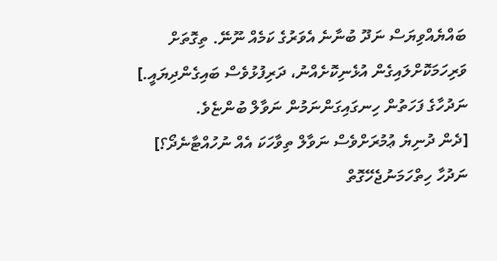ބައްޔެއްވިޔަސް ނަދޫ ބުނާނެ އެވަރުގެ ކަމެއް ނޫނޭ. ތިގޮތަށް ވަރިހަމަކޮށްލައިގެން އުޅެނިކޮށެއްނު، ދަރިފުޅުވެސް ބައިގެންދިޔައީ.] ނަދުހާގެ ފަހަތުން ހިނގައިގަންނަމުން ނަވާލް ބުންޏެވެ.
[ދެން ދުނިޔެ ޢުމުރަށްވެސް ނަވާލް ތިވާހަކަ އެއް ނުހުއްޓާނެދޯ؟] ނަދުހާ ހިތްހަމަނުޖެހޭގޮތް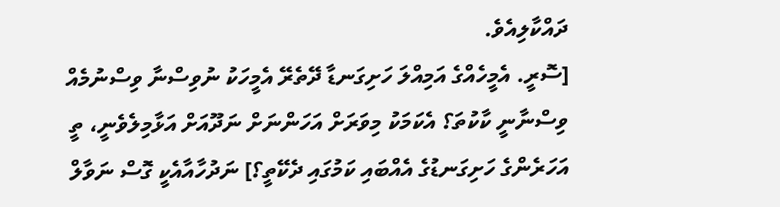ދައްކާލިއެވެ.
[ސޮރީ. އެމީހެއްގެ އަމިއްލަ ހަށިގަނޑާ ދޭތެރޭ އެމީހަކު ނުވިސްނާ ވިސްނުމެއް ވިސްނާނީ ކާކުތަ؟ އެކަމަކު މިވަރަށް އަހަންނަށް ނަދޫއަށް އަޅާމިލެވެނީ، ތީ އަހަރެންގެ ހަށިގަނޑުގެ އެއްބައި ކަމުގައި ދެކޭތީ؟] ނަދުހާއާއެކީ ގޮސް ނަވާލް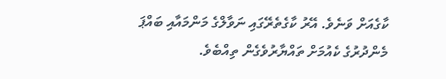ކާގެއަށް ވަނެވެ. އޭރު ކާގެތެރޭގައި ނަވާލްގެ މަންމައާއި ބައްޕަ މެންދުރުގެ ކެއުމަށް ތައްޔާރުވެގެން ތިއްބެވެ.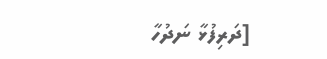[ދަރިފުޅާ ނަދުހާ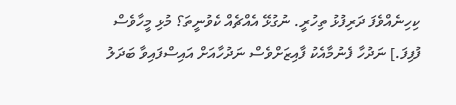ކިހިނެއްވެފަ ދަރިފުޅު ތިހުރީ. ނުގުޅޭ އެއްޗެއް ކެވުނީތަ؟ މުޅި މީހާވެސް ފުފިފަ.] ނަދުހާ ފެނުމާއެކު ފާއިޒަށްވެސް ނަދުހާއަށް އައިސްފައިވާ ބަދަލު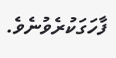ފާހަގަކުރެވުނެވެ.